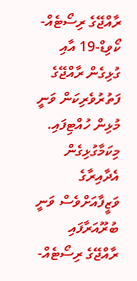ރާއްޖޭގެ ރިސޯޓެއް- ކޯވިޑް-19 އާއި ގުޅިގެން ރާއްޖޭގެ ފަތުރުވެރިކަން ވަނީ މުޅިން ހުއްޓިފައި. މިކަމާގުޅިގެން އެދާއިރާގެ ވަޒީފާއަށްވެސް ވަނީ ބުރޫއަރާފައި
ރާއްޖޭގެ ރިސޯޓެއް-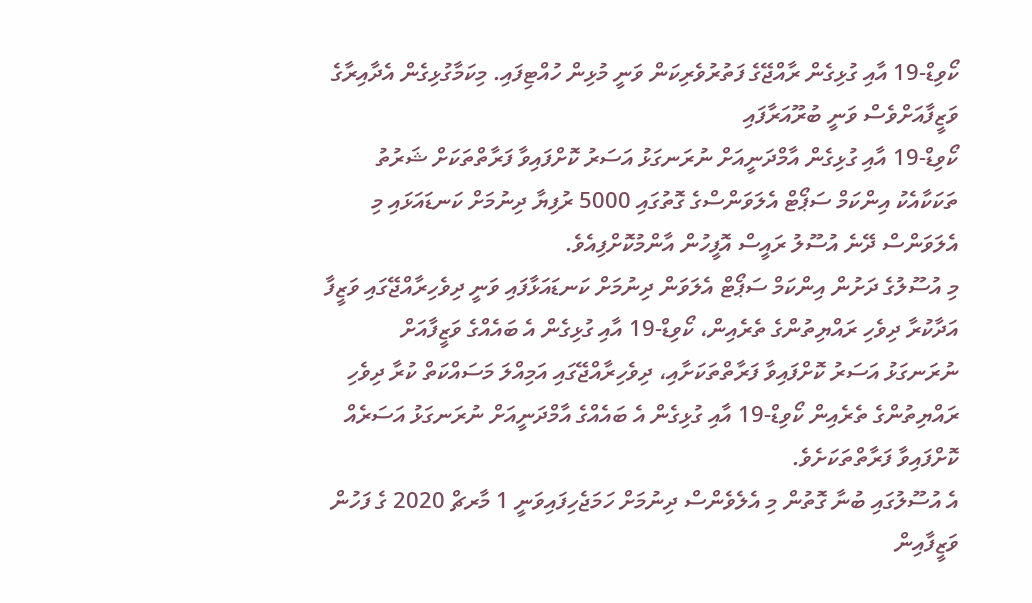ކޯވިޑް-19 އާއި ގުޅިގެން ރާއްޖޭގެ ފަތުރުވެރިކަން ވަނީ މުޅިން ހުއްޓިފައި. މިކަމާގުޅިގެން އެދާއިރާގެ ވަޒީފާއަށްވެސް ވަނީ ބުރޫއަރާފައި
ކޯވިޑް-19 އާއި ގުޅިގެން އާމްދަނީއަށް ނުރަނގަޅު އަސަރު ކޮށްފައިވާ ފަރާތްތަކަށް ޝަރުތު ތަކަކާއެކު އިންކަމް ސަޕޯޓް އެލަވަންސްގެ ގޮތުގައި 5000 ރުފިޔާ ދިނުމަށް ކަނޑައަޅައި މި އެލަވަންސް ދޭނެ އުސޫލު ރައީސް އޮފީހުން އާންމުކޮށްފިއެވެ.
މި އުސޫލުގެ ދަށުން އިންކަމް ސަޕޯޓް އެލަވަން ދިނުމަށް ކަނޑައަޅާފައި ވަނީ ދިވެހިރާއްޖޭގައި ވަޒީފާ އަދާކުރާ ދިވެހި ރައްޔިތުންގެ ތެރެއިން، ކޯވިޑް-19 އާއި ގުޅިގެން އެ ބައެއްގެ ވަޒީފާއަށް ނުރަނގަޅު އަސަރު ކޮށްފައިވާ ފަރާތްތަކަށާއި، ދިވެހިރާއްޖޭގައި އަމިއްލަ މަސައްކަތް ކުރާ ދިވެހި ރައްޔިތުންގެ ތެރެއިން ކޯވިޑް-19 އާއި ގުޅިގެން އެ ބައެއްގެ އާމްދަނީއަށް ނުރަނގަޅު އަސަރެއް ކޮށްފައިވާ ފަރާތްތަކަށެވެ.
އެ އުސޫލުގައި ބުނާ ގޮތުން މި އެލެވެންސް ދިނުމަށް ހަމަޖެހިފައިވަނީ 1 މާރޗް 2020 ގެ ފަހުން ވަޒީފާއިން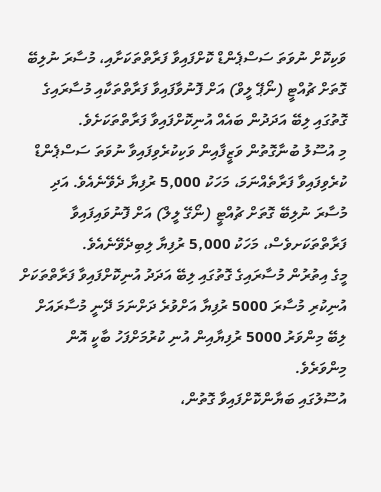ވަކިކޮށް ނުވަތަ ސަސްޕެންޑް ކޮށްފައިވާ ފަރާތްތަކަށާއި، މުސާރަ ނުލިބޭ ގޮތަށް ޗުއްޓީ (ނޯޕޭ ލީވް) އަށް ފޮނުވާފައިވާ ފަރާތްތަކާއި މުސާރައިގެ ގޮތުގައި ލިބޭ އަދަދުން ބައެއް އުނިކޮށްފައިވާ ފަރާތްތަކަށެވެ.
މި އުސޫލު ބުނާގޮތުން ވަޒީފާއިން ވަކިކުރެވިފައިވާ ނުވަތަ ސަސްޕެންޑް ކުރެވިފައިވާ ފަރާތެއްނަމަ، މަހަކު 5,000 ރުފިޔާ ދެވޭނެއެވެ. އަދި މުސާރަ ނުލިބޭ ގޮތަށް ޗުއްޓީ (ނޯގޭ ލީލް) އަށް ފޮނުވައިފައިވާ ފަރާތްތަކަށވެސް، މަހަކު 5,000 ރުފިޔާ ލިބިދެވޭނެއެވެ.
މީގެ އިތުރުން މުސާރައިގެ ގޮތުގައި ލިބޭ އަދަދު އުނިކޮށްފައިވާ ފަރާތްތަކަށް އުނިކުރި މުސާރަ 5000 ރުފިޔާ އަށްވުރެ ދަށްނަމަ ދޭނީ މުސާރައަށް ލިބޭ މިންވަރު 5000 ރުފިޔާއިން އުނި ކުރުމަށްފަހު ބާކީ އޮން މިންވަރެވެ.
އުސޫލުގައި ބަޔާންކޮށްފައިވާ ގޮތުން،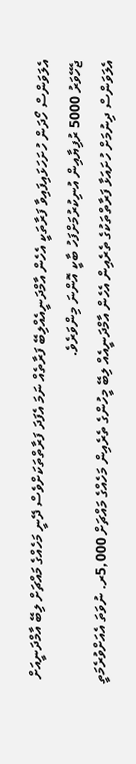އެލަވަންސް ހޯދަން ހުށަހަޅައިފައިވާ ފަރާތަކީ އެހެން އާމްދަނީއެއްލިބޭ ފަރާތެއް ނަމަ އެފަދަ ފަރާތްތަކަށްވެސް ދޭނީ މަހެއްގެ މައްޗަށް ލިބޭ އާމްދަނީއަށް ޖެހޭވަރު 5000 ރުފިޔާއިން އުނިކުރުމަށްފަހު ބާކީ އޮންނަ މިންވަރެވެ.
އެލަވަންސް ދިނުމަށް ހުށައަޅާ ފަރާތްތަކުގެ ތެރެއިން އެހެން އާމްދަނީއެއް ލިބޭ މީހުންގެ ތެރެއިން މަހެއްގެ މައްޗަށް 5,000ރ. ނުވަތަ އެއަށްވުރެމަތީ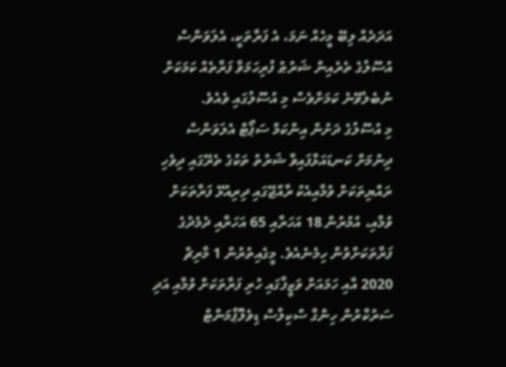އަދަދެއް ލިބޭ މީހެއް ނަމަ، އެ ފަރާތަކީ، އެލަވަންސް އުސޫލުގެ ތެރެއިން ޝަރުޠު ފުރިހަމަވާ ފަރާތެއް ކަމަކަށް ނުބެލެވޭނެ ކަމަށްވެސް މި އުސޫލުގައި ވެއެވެ.
މި އުސޫލުގެ ދަށުން އިންކަމް ސަޕޯޓް އެލަވަންސް ދިނުމަށް ކަނޑައަޅާފައިވާ ޝަރުތު ތަކުގެ ތެރޭގައި ދިވެހި ރައްޔިތަކަށް ވުމާއިއެކު ރާއްޖޭގައި ދިރިއުޅޭ ފަރާތަކަށް ވުމާއި، އުމުރުން 18 އަހަރާއި 65 އަހަރާއި ދެމެދުގެ ފަރާތަކަށްވުން ހިމެނެއެވެ. މީގެއިތުރުން 1 މާރިޗް 2020 އާއި ހަމައަށް ވަޒީފާގައި ހުރި ފަރާތަކަށް ވުމާއި އަދި ސަރުކާރުން ހިންގާ ސްކިލްސް ޑިވެލޮޕްމަންޓް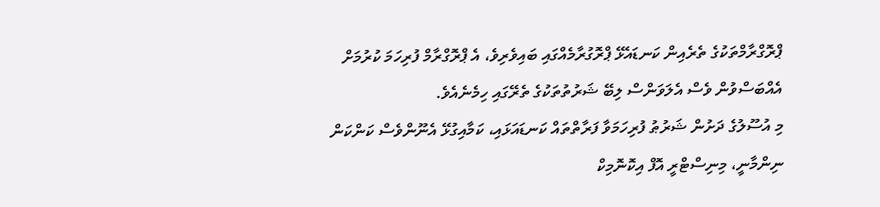ޕްރޮގްރާމްތަކުގެ ތެރެއިން ކަނޑައެޅޭ ޕްރޮގުރާމެއްގައި ބައިވެރިވެ، އެ ޕްރޮގްރާމް ފުރިހަމަ ކުރުމަށް އެއްބަސްވުން ވެސް އެލަވަންސް ލިބޭ ޝަރުތުތަކުގެ ތެރޭގައި ހިމެނެއެވެ.
މި އުސޫލުގެ ދަށުން ޝަރުޠު ފުރިހަމަވާ ފަރާތްތައް ކަނޑައަޅައި، ކަމާއިގުޅޭ އެނޫންވެސް ކަންކަން ނިންމާނީ، މިނިސްޓްރީ އޮފް އިކޮނޮމިކް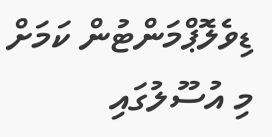ޑިވެލޮޕްމަންޓުން ކަމަށް މި އުސޫލުގައި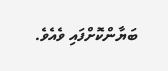ބަޔާންކޮށްފައި ވެއެވެ.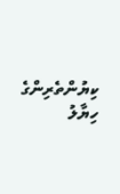ކިޔުންތެރިންގެ ހިޔާލު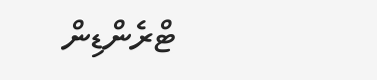ޓްރެންޑިން